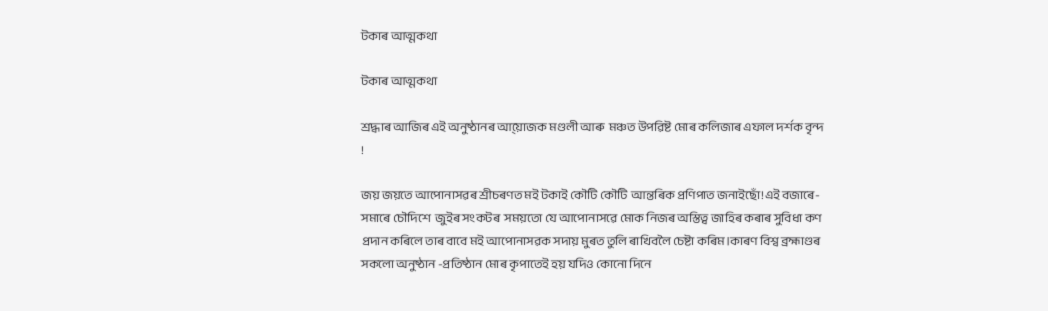টকাৰ আত্মকথা

টকাৰ আত্মকথা

শ্ৰদ্ধাৰ আজিৰ এই অনুষ্ঠানৰ আ্য়োজক মণ্ডলী আৰু  মঞ্চত উপৱিষ্ট মোৰ কলিজাৰ এফাল দৰ্শক বৃন্দ !

জয় জয়তে আপোনাসৱৰ শ্ৰীচৰণত মই টকাই কৌটি কৌটি  আন্তৰিক প্ৰণিপাত জনাইছোঁ!এই বজাৰে-সমাৰে চৌদিশে  জুইৰ সংকটৰ  সময়তো যে আপোনাসৱে মোক নিজৰ অস্তিত্ব জাহিৰ কৰাৰ সুবিধা কণ প্ৰদান কৰিলে তাৰ বাবে মই আপোনাসৱক সদায় মুৰত তুলি ৰাখিবলৈ চেষ্টা কৰিম।কাৰণ বিশ্ব ব্ৰহ্মাণ্ডৰ সকলো অনুষ্ঠান -প্ৰতিষ্ঠান মোৰ কৃপাতেই হয় যদিও কোনো দিনে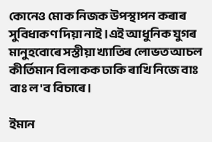কোনেও মোক নিজক উপস্থাপন কৰাৰ সুবিধাকণ দিয়া নাই।এই আধুনিক যুগৰ মানুহবোৰে সস্তীয়া খ্যাতিৰ লোভত আচল কীৰ্তিমান বিলাকক ঢাকি ৰাখি নিজে বাঃ বাঃ ল'ব বিচাৰে।

ইমান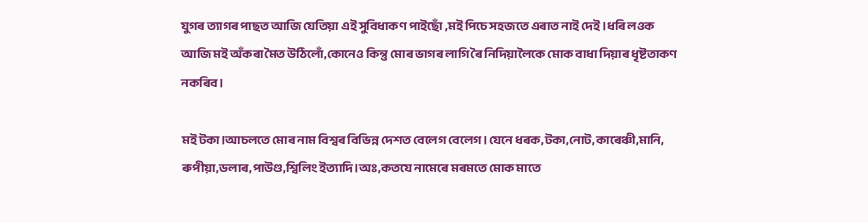যুগৰ ত্যাগৰ পাছত আজি যেতিয়া এই সুবিধাকণ পাইছোঁ ,মই পিচে সহজতে এৰাত নাই দেই।ধৰি লওক আজি মই অঁকৰা মৈত উঠিলোঁ,কোনেও কিন্তু মোৰ ভাগৰ লাগি ৰৈ নিদিয়ালৈকে মোক বাধা দিয়াৰ ধৃষ্টতাকণ নকৰিব।

মই টকা।আচলতে মোৰ নাম বিশ্বৰ বিভিন্ন দেশত বেলেগ বেলেগ।যেনে ধৰক,টকা,নোট,কাৰেঞ্চী,মানি,  ৰুপীয়া,ডলাৰ,পাউণ্ড,শ্বিলিং ইত্যাদি।অঃ,কতযে নামেৰে মৰমতে মোক মাতে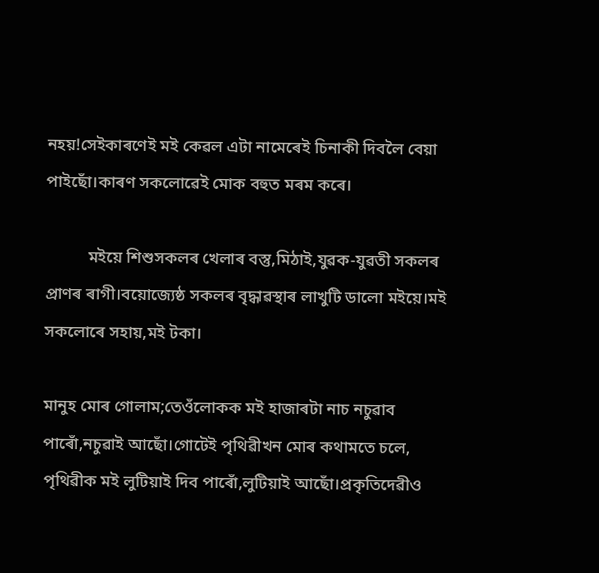নহয়!সেইকাৰণেই মই কেৱল এটা নামেৰেই চিনাকী দিবলৈ বেয়া পাইছোঁ।কাৰণ সকলোৱেই মোক বহুত মৰম কৰে।

          মইয়ে শিশুসকলৰ খেলাৰ বস্তু,মিঠাই,যুৱক-যুৱতী সকলৰ প্ৰাণৰ ৰাগী।বয়োজ্যেষ্ঠ সকলৰ বৃদ্ধাৱস্থাৰ লাখুটি ডালো মইয়ে।মই সকলোৰে সহায়,মই টকা।

মানুহ মোৰ গোলাম;তেওঁলোকক মই হাজাৰটা নাচ নচুৱাব পাৰোঁ,নচুৱাই আছোঁ।গোটেই পৃথিৱীখন মোৰ কথামতে চলে, পৃথিৱীক মই লুটিয়াই দিব পাৰোঁ,লুটিয়াই আছোঁ।প্ৰকৃতিদেৱীও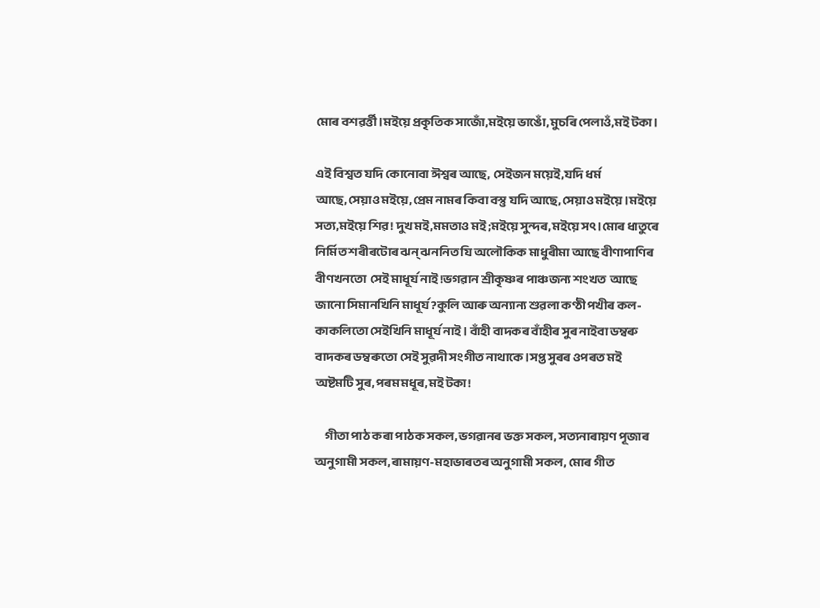মোৰ বশৱৰ্ত্তী।মইয়ে প্ৰকৃতিক সাজোঁ,মইয়ে ভাঙোঁ,মুচৰি পেলাওঁ,মই টকা।

এই বিশ্বত যদি কোনোবা ঈশ্বৰ আছে, সেইজন ময়েই,যদি ধৰ্ম আছে,সেয়াও মইয়ে,প্ৰেম নামৰ কিবা বস্তু যদি আছে,সেয়াও মইয়ে।মইয়ে সত্য,মইয়ে শিৱ! দুখ মই,মমতাও মই;মইয়ে সুন্দৰ,মইয়ে সৎ।মোৰ ধাতুৰে নিৰ্মিত শৰীৰটোৰ ঝন্ ঝননিত যি অলৌকিক মাধুৰীমা আছে বীণাপাণিৰ বীণখনতো  সেই মাধূৰ্য নাই !ভগৱান শ্ৰীকৃষ্ণৰ পাঞ্চজন্য শংখত  আছে জানো সিমানখিনি মাধূৰ্য?কুলি আৰু অন্যান্য শুৱলা কণ্ঠী পখীৰ কল-কাকলিতো সেইখিনি মাধূৰ্য নাই। বাঁহী বাদকৰ বাঁহীৰ সুৰ নাইবা ডম্বৰু বাদকৰ ডম্বৰুতো সেই সুৱদী সংগীত নাথাকে।সপ্ত সুৰৰ ওপৰত মই অষ্টমটি সুৰ,পৰম মধূৰ,মই টকা!

     গীতা পাঠ কৰা পাঠক সকল,ভগৱানৰ ভক্ত সকল, সত্যনাৰায়ণ পূজাৰ অনুগামী সকল,ৰামায়ণ-মহাভাৰতৰ অনুগামী সকল, মোৰ গীত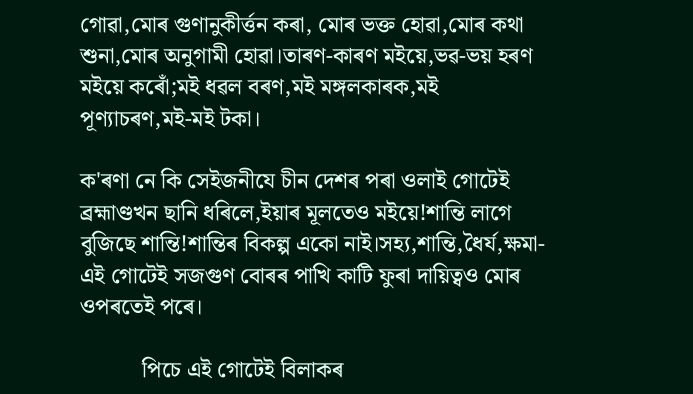গোৱা,মোৰ গুণানুকীৰ্ত্তন কৰা, মোৰ ভক্ত হোৱা,মোৰ কথা শুনা,মোৰ অনুগামী হোৱা।তাৰণ-কাৰণ মইয়ে,ভৱ-ভয় হৰণ মইয়ে কৰোঁ;মই ধৱল বৰণ,মই মঙ্গলকাৰক,মই পূণ্যাচৰণ,মই-মই টকা।

ক'ৰণা নে কি সেইজনীযে চীন দেশৰ পৰা ওলাই গোটেই ব্ৰহ্মাণ্ডখন ছানি ধৰিলে,ইয়াৰ মূলতেও মইয়ে!শান্তি লাগে বুজিছে শান্তি!শান্তিৰ বিকল্প একো নাই।সহ্য,শান্তি,ধৈৰ্য,ক্ষমা-এই গোটেই সজগুণ বোৰৰ পাখি কাটি ফুৰা দায়িত্বও মোৰ ওপৰতেই পৰে।

           পিচে এই গোটেই বিলাকৰ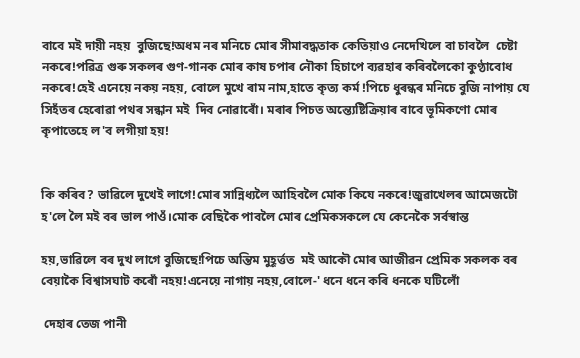বাবে মই দায়ী নহয়  বুজিছে!অধম নৰ মনিচে মোৰ সীমাবদ্ধতাক কেতিয়াও নেদেখিলে বা চাবলৈ  চেষ্টা নকৰে!পৱিত্ৰ গুৰু সকলৰ গুণ-গানক মোৰ কাষ চপাৰ নৌকা হিচাপে ব্যৱহাৰ কৰিবলৈকো কুণ্ঠাবোধ নকৰে!হেই এনেয়ে নকয় নহয়, বোলে মুখে ৰাম নাম,হাতে কৃত্য কৰ্ম !পিচে ধুৰন্ধৰ মনিচে বুজি নাপায় যে সিহঁতৰ হেৰোৱা পথৰ সন্ধান মই  দিব নোৱাৰোঁ। মৰাৰ পিচত অন্ত্যেষ্টিক্ৰিয়াৰ বাবে ভূমিকণো মোৰ কৃপাতেহে ল'ব লগীয়া হয়!


কি কৰিব? ভাৱিলে দুখেই লাগে!মোৰ সান্নিধ্যলৈ আহিবলৈ মোক কিযে নকৰে!জুৱাখেলৰ আমেজটো হ'লে লৈ মই বৰ ভাল পাওঁ।মোক বেছিকৈ পাবলৈ মোৰ প্ৰেমিকসকলে যে কেনেকৈ সৰ্বস্বান্ত

হয়,ভাৱিলে বৰ দুখ লাগে বুজিছে!পিচে অন্তিম মুহূৰ্ত্তত  মই আকৌ মোৰ আজীৱন প্ৰেমিক সকলক বৰ বেয়াকৈ বিশ্বাসঘাট কৰোঁ নহয়!এনেয়ে নাগায় নহয়,বোলে-' ধনে ধনে কৰি ধনকে ঘটিলোঁ

 দেহাৰ তেজ পানী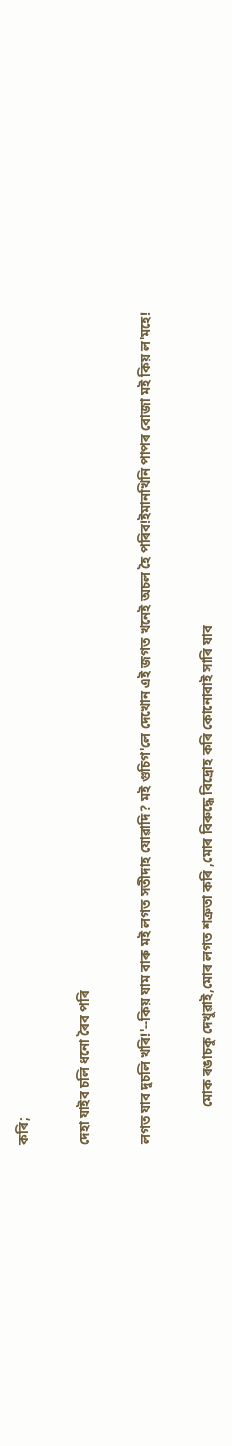কৰি;

দেহা যাইব চলি ধনো ৰৈব পৰি

লগত যাব দুচলি খৰি!'--কিয় যাম বাৰু মই লগত সতীদাহ যোৱাদি? মই গুচিগ'লে দেখোন এই জগত খনেই অচল হৈ পৰিব!ইমানখিনি পাপৰ বোজা মই কিয় ল'মহে!

           মোক ৰঙাচকু দেখুৱাই,মোৰ লগত শত্ৰুতা কৰি ,মোৰ বিৰুদ্ধে বিদ্ৰোহ কৰি কোনোবাই সাৰি যাব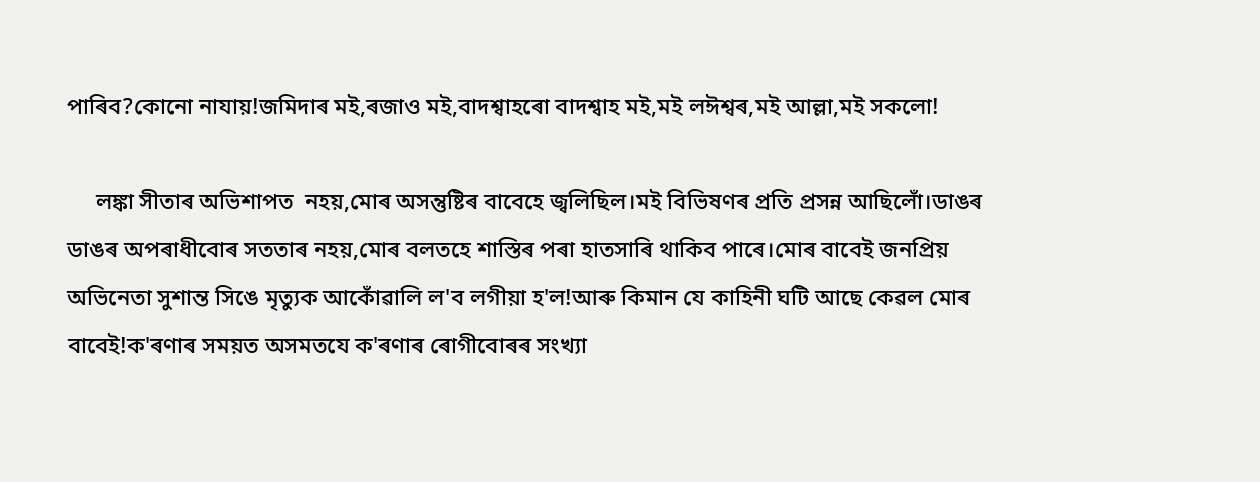পাৰিব?কোনো নাযায়!জমিদাৰ মই,ৰজাও মই,বাদশ্বাহৰো বাদশ্বাহ মই,মই লঈশ্বৰ,মই আল্লা,মই সকলো!

     লঙ্কা সীতাৰ অভিশাপত  নহয়,মোৰ অসন্তুষ্টিৰ বাবেহে জ্বলিছিল।মই বিভিষণৰ প্ৰতি প্ৰসন্ন আছিলোঁ।ডাঙৰ ডাঙৰ অপৰাধীবোৰ সততাৰ নহয়,মোৰ বলতহে শাস্তিৰ পৰা হাতসাৰি থাকিব পাৰে।মোৰ বাবেই জনপ্ৰিয় অভিনেতা সুশান্ত সিঙে মৃত্যুক আকোঁৱালি ল'ব লগীয়া হ'ল!আৰু কিমান যে কাহিনী ঘটি আছে কেৱল মোৰ বাবেই!ক'ৰণাৰ সময়ত অসমতযে ক'ৰণাৰ ৰোগীবোৰৰ সংখ্যা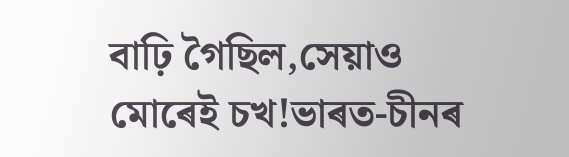বাঢ়ি গৈছিল,সেয়াও মোৰেই চখ!ভাৰত-চীনৰ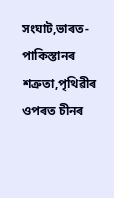সংঘাট,ভাৰত-পাকিস্তানৰ শত্ৰুতা,পৃথিৱীৰ ওপৰত চীনৰ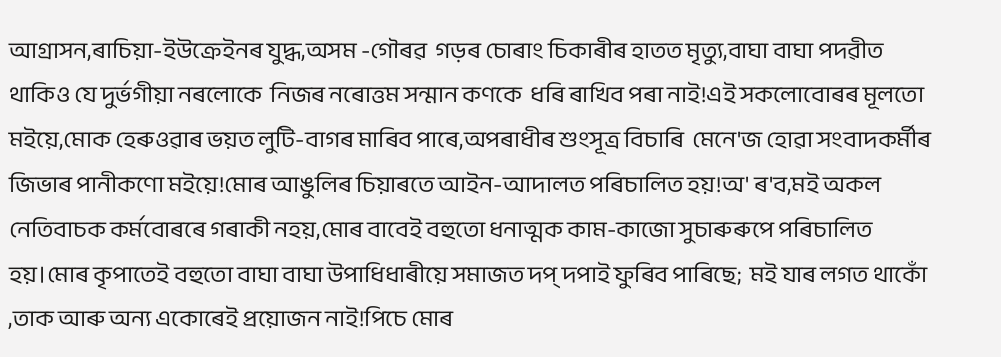আগ্ৰাসন,ৰাচিয়া-ইউক্ৰেইনৰ যুদ্ধ,অসম -গৌৰৱ  গড়ৰ চোৰাং চিকাৰীৰ হাতত মৃত্যু,বাঘা বাঘা পদৱীত থাকিও যে দুৰ্ভগীয়া নৰলোকে  নিজৰ নৰোত্তম সন্মান কণকে  ধৰি ৰাখিব পৰা নাই!এই সকলোবোৰৰ মূলতো মইয়ে,মোক হেৰুওৱাৰ ভয়ত লুটি-বাগৰ মাৰিব পাৰে,অপৰাধীৰ শুংসূত্ৰ বিচাৰি  মেনে'জ হোৱা সংবাদকৰ্মীৰ জিভাৰ পানীকণো মইয়ে!মোৰ আঙুলিৰ চিয়াৰতে আইন-আদালত পৰিচালিত হয়!অ' ৰ'ব,মই অকল নেতিবাচক কৰ্মবোৰৰে গৰাকী নহয়,মোৰ বাবেই বহুতো ধনাত্মক কাম-কাজো সুচাৰুৰুপে পৰিচালিত হয়।মোৰ কৃপাতেই বহুতো বাঘা বাঘা উপাধিধাৰীয়ে সমাজত দপ্ দপাই ফুৰিব পাৰিছে;  মই যাৰ লগত থাকোঁ ,তাক আৰু অন্য একোৰেই প্ৰয়োজন নাই!পিচে মোৰ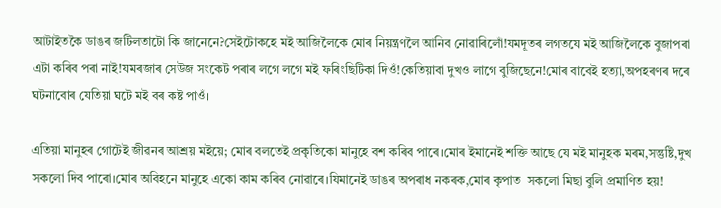আটাইতকৈ ডাঙৰ জটিলতাটো কি জানেনে?সেইটোকহে মই আজিলৈকে মোৰ নিয়ন্ত্ৰণলৈ আনিব নোৱাৰিলোঁ!যমদূতৰ লগতযে মই আজিলৈকে বুজাপৰা এটা কৰিব পৰা নাই!যমৰজাৰ সেউজ সংকেট পৰাৰ লগে লগে মই ফৰিংছিটিকা দিওঁ!কেতিয়াবা দুখও লাগে বুজিছেনে!মোৰ বাবেই হত্যা,অপহৰণৰ দৰে ঘটনাবোৰ যেতিয়া ঘটে মই বৰ কষ্ট পাওঁ।

এতিয়া মানুহৰ গোটেই জীৱনৰ আশ্ৰয় মইয়ে; মোৰ বলতেই প্ৰকৃতিকো মানুহে বশ কৰিব পাৰে।মোৰ ইমানেই শক্তি আছে যে মই মানুহক মৰম,সন্তুষ্টি,দুখ সকলো দিব পাৰো।মোৰ অবিহনে মানুহে একো কাম কৰিব নোৱাৰে।যিমানেই ডাঙৰ অপৰাধ নকৰক,মোৰ কৃপাত  সকলো মিছা বুলি প্ৰমাণিত হয়!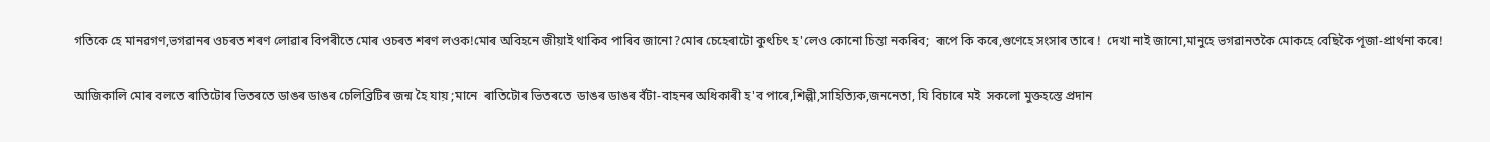গতিকে হে মানৱগণ,ভগৱানৰ ওচৰত শৰণ লোৱাৰ বিপৰীতে মোৰ ওচৰত শৰণ লওক!মোৰ অবিহনে জীয়াই থাকিব পাৰিব জানো?মোৰ চেহেৰাটো কুৎচিৎ হ'লেও কোনো চিন্তা নকৰিব;  ৰূপে কি কৰে,গুণেহে সংসাৰ তাৰে !  দেখা নাই জানো,মানুহে ভগৱানতকৈ মোকহে বেছিকৈ পূজা-প্ৰাৰ্থনা কৰে!

আজিকালি মোৰ বলতে ৰাতিটোৰ ভিতৰতে ডাঙৰ ডাঙৰ চেলিব্ৰিটিৰ জন্ম হৈ যায় ;মানে  ৰাতিটোৰ ভিতৰতে  ডাঙৰ ডাঙৰ বঁটা-বাহনৰ অধিকাৰী হ'ব পাৰে,শিল্পী,সাহিত্যিক,জননেতা, যি বিচাৰে মই  সকলো মুক্তহস্তে প্ৰদান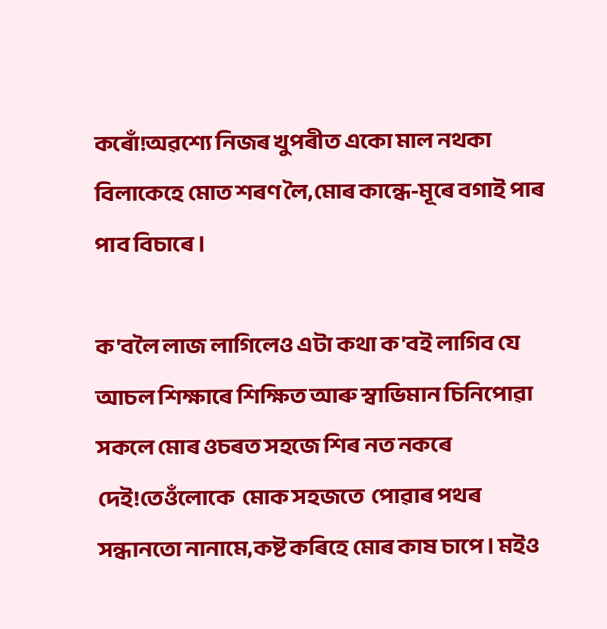কৰোঁ!অৱশ্যে নিজৰ খুপৰীত একো মাল নথকা বিলাকেহে মোত শৰণ লৈ,মোৰ কান্ধে-মূৰে বগাই পাৰ পাব বিচাৰে।

ক'বলৈ লাজ লাগিলেও এটা কথা ক'বই লাগিব যে আচল শিক্ষাৰে শিক্ষিত আৰু স্বাভিমান চিনিপোৱা সকলে মোৰ ওচৰত সহজে শিৰ নত নকৰে দেই!তেওঁলোকে  মোক সহজতে  পোৱাৰ পথৰ সন্ধানতো নানামে,কষ্ট কৰিহে মোৰ কাষ চাপে। মইও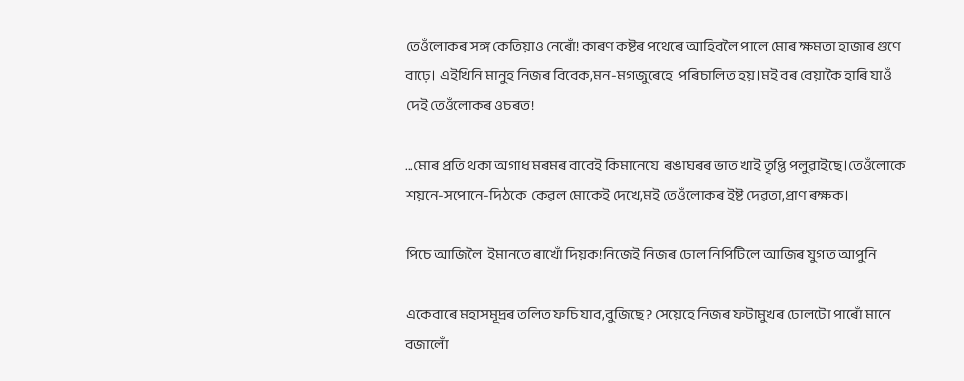তেওঁলোকৰ সঙ্গ কেতিয়াও নেৰোঁ! কাৰণ কষ্টৰ পথেৰে আহিবলৈ পালে মোৰ ক্ষমতা হাজাৰ গুণে বাঢ়ে। এইখিনি মানুহ নিজৰ বিবেক,মন-মগজুৰেহে  পৰিচালিত হয়।মই বৰ বেয়াকৈ হাৰি যাওঁ দেই তেওঁলোকৰ ওচৰত!

...মোৰ প্ৰতি থকা অগাধ মৰমৰ বাবেই কিমানেযে  ৰঙাঘৰৰ ভাত খাই তৃপ্তি পলুৱাইছে।তেওঁলোকে শয়নে-সপোনে-দিঠকে  কেৱল মোকেই দেখে,মই তেওঁলোকৰ ইষ্ট দেৱতা,প্ৰাণ ৰক্ষক।

পিচে আজিলৈ  ইমানতে ৰাখোঁ দিয়ক!নিজেই নিজৰ ঢোল নিপিটিলে আজিৰ যুগত আপুনি

একেবাৰে মহাসমূদ্ৰৰ তলিত ফচি যাব,বুজিছে? সেয়েহে নিজৰ ফটামুখৰ ঢোলটো পাৰোঁ মানে বজালোঁ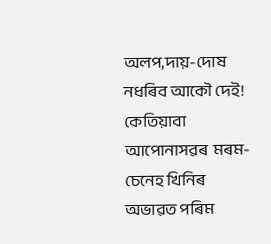অলপ,দায়-দোষ নধৰিব আকৌ দেই! কেতিয়াবা আপোনাসৱৰ  মৰম-চেনেহ খিনিৰ অভাৱত পৰিম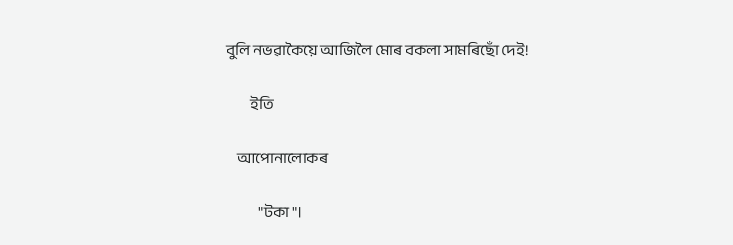বুলি নভৱাকৈয়ে আজিলৈ মোৰ বকলা সামৰিছোঁ দেই!

         ইতি

    আপোনালোকৰ

            "টকা"।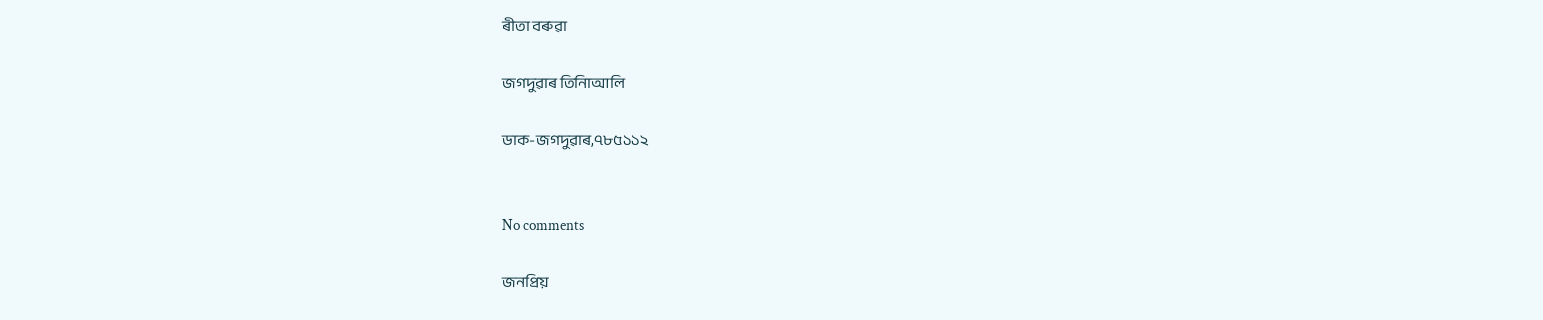ৰীতা বৰুৱা

জগদুৱাৰ তিনিাআলি

ডাক-জগদুৱাৰ,৭৮৫১১২


No comments

জনপ্ৰিয়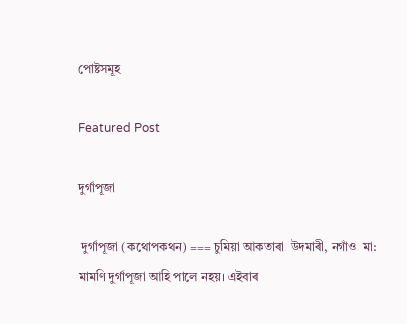পোষ্টসমূহ

Featured Post

দুৰ্গাপূজা

 দুৰ্গাপূজা (কথোপকথন) === চুমিয়া আকতাৰা  উদমাৰী, নগাঁও  মা: মামণি দুৰ্গাপূজা আহি পালে নহয়। এইবাৰ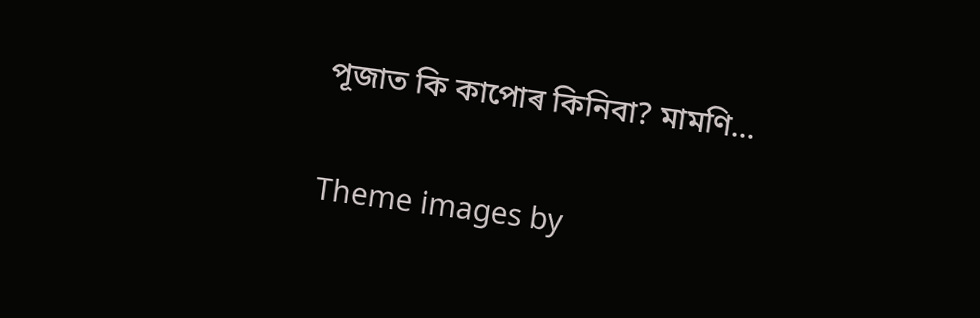পূজাত কি কাপোৰ কিনিবা? মামণি...

Theme images by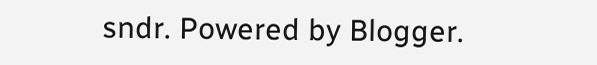sndr. Powered by Blogger.